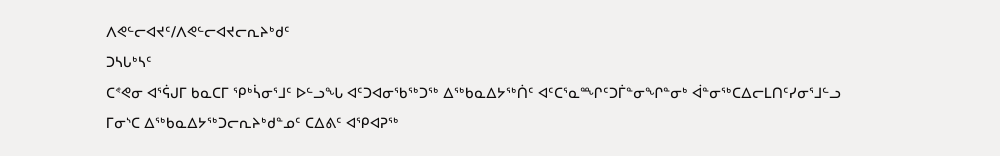ᐱᕙᓪᓕᐊᔪᑦ/ᐱᕙᓪᓕᐊᔪᓕᕆᔨᒃᑯᑦ
ᑐᓴᒐᒃᓴᑦ
ᑕᕝᕙᓂ ᐊᕐᕌᒍᒥ ᑲᓇᑕᒥ ᕿᒃᓵᓂᕐᒧᑦ ᐅᓪᓗᖓ ᐊᑦᑐᐊᓂᖃᖅᑐᖅ ᐃᖅᑲᓇᐃᔭᖅᑏᑦ ᐊᑦᑕᕐᓇᙱᑦᑐᒦᓐᓂᖏᓐᓂᒃ ᐋᓐᓂᖅᑕᐃᓕᒪᑎᑦᓯᓂᕐᒧᓪᓗ
ᒥᓂᔅᑕ ᐃᖅᑲᓇᐃᔭᖅᑐᓕᕆᔨᒃᑯᓐᓄᑦ ᑕᐃᕕᑦ ᐊᕿᐊᕈᖅ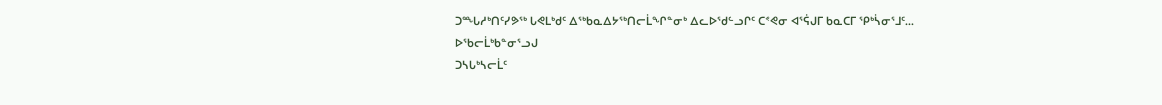ᑐᙵᓱᒃᑎᑦᓯᕗᖅ ᒐᕙᒪᒃᑯᑦ ᐃᖅᑲᓇᐃᔭᖅᑎᓕᒫᖏᓐᓂᒃ ᐃᓚᐅᖁᓪᓗᒋᑦ ᑕᕝᕙᓂ ᐊᕐᕌᒍᒥ ᑲᓇᑕᒥ ᕿᒃᓵᓂᕐᒧᑦ...
ᐅᖃᓕᒫᒃᑲᓐᓂᕐᓗᒍ
ᑐᓴᒐᒃᓴᓕᒫᑦ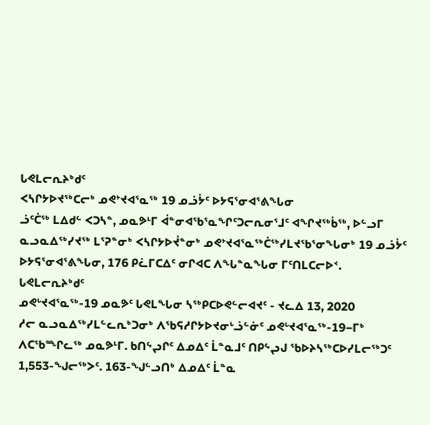ᒐᕙᒪᓕᕆᔨᒃᑯᑦ
ᐸᓴᒋᔭᐅᔪᖅᑕᓕᒃ ᓄᕙᔾᔪᐊᕐᓇᖅ 19 ᓄᓘᔮᑦ ᐅᔭᕋᕐᓂᐊᕐᕕᖓᓂ
ᓘᑦᑖᖅ ᒪᐃᑯᓪ ᐸᑐᓴᓐ, ᓄᓇᕗᒻᒥ ᐋᓐᓂᐊᖃᕐᓇᖏᑦᑐᓕᕆᓂᕐᒧᑦ ᐊᖏᔪᖅᑳᖅ, ᐅᓪᓗᒥ ᓇᓗᓇᐃᖅᓯᔪᖅ ᒪᕐᕈᓐᓂᒃ ᐸᓴᒋᔭᐅᔫᓐᓂᒃ ᓄᕙᔾᔪᐊᕐᓇᖅᑖᖅᓯᒪᔪᖃᕐᓂᖓᓂᒃ 19 ᓄᓘᔮᑦ ᐅᔭᕋᕐᓂᐊᕐᕕᖓᓂ, 176 ᑭᓛᒥᑕᐃᑦ ᓂᒋᐊᑕ ᐱᖓᓐᓇᖓᓂ ᒥᑦᑎᒪᑕᓕᐅᑉ.
ᒐᕙᒪᓕᕆᔨᒃᑯᑦ
ᓄᕙᒡᔪᐊᕐᓇᖅ-19 ᓄᓇᕗᑦ ᒐᕙᒪᖓᓂ ᓴᖅᑭᑕᐅᕙᓪᓕᐊᔪᑦ - ᔪᓚᐃ 13, 2020
ᓱᓕ ᓇᓗᓇᐃᖅᓯᒪᓪᓚᕆᒃᑐᓂᒃ ᐱᖃᕋᓱᒋᔭᐅᔪᓂᒡᓘᓪᓃᑦ ᓄᕙᒡᔪᐊᕐᓇᖅ-19−ᒥᒃ ᐱᑕᖃᙱᓚᖅ ᓄᓇᕗᒻᒥ. ᑲᑎᖦᖢᒋᑦ ᐃᓄᐃᑦ ᒫᓐᓇᒧᑦ ᑎᑭᖦᖢᒍ ᖃᐅᔨᓴᖅᑕᐅᓯᒪᓕᖅᑐᑦ 1,553-ᖑᓕᖅᐳᑦ. 163-ᖑᓪᓗᑎᒃ ᐃᓄᐃᑦ ᒫᓐᓇ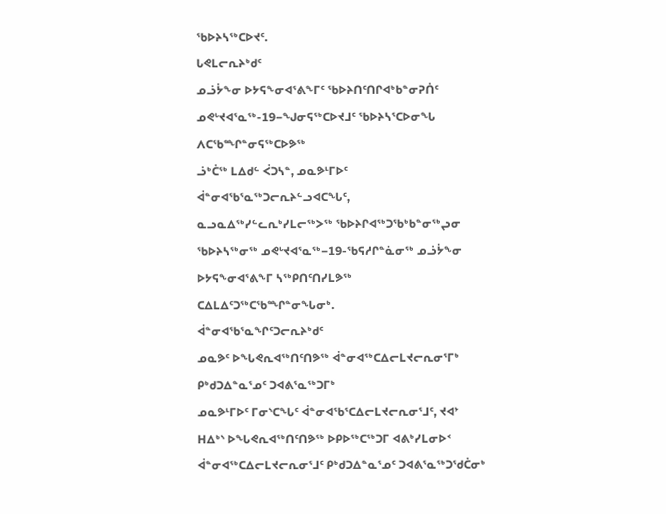ᖃᐅᔨᓴᖅᑕᐅᔪᑦ.
ᒐᕙᒪᓕᕆᔨᒃᑯᑦ
ᓄᓘᔮᖕᓂ ᐅᔭᕋᖕᓂᐊᕐᕕᖕᒥᑦ ᖃᐅᔨᑎᑦᑎᒋᐊᒃᑲᓐᓂᕈᑏᑦ ᓄᕙᒡᔪᐊᕐᓇᖅ-19−ᖑᓂᕋᖅᑕᐅᔪᒧᑦ ᖃᐅᔨᓴᕐᑕᐅᓂᖓ ᐱᑕᖃᙱᓐᓂᕋᖅᑕᐅᕗᖅ
ᓘᒃᑖᖅ ᒪᐃᑯᓪ ᐹᑐᓴᓐ, ᓄᓇᕗᒻᒥᐅᑦ ᐋᓐᓂᐊᕐᑲᕐᓇᖅᑐᓕᕆᔨᓪᓗᐊᑕᖓᑦ, ᓇᓗᓇᐃᖅᓯᓪᓚᕆᒃᓯᒪᓕᖅᐳᖅ ᖃᐅᔨᒋᐊᖅᑐᖃᒃᑲᓐᓂᖅᖢᓂ ᖃᐅᔨᓴᖅᓂᖅ ᓄᕙᒡᔪᐊᕐᓇᖅ−19-ᖃᕋᓱᒋᓐᓈᓂᖅ ᓄᓘᔮᖕᓂ ᐅᔭᕋᖕᓂᐊᕐᕕᖕᒥ ᓴᖅᑭᑎᑦᑎᓯᒪᕗᖅ ᑕᐃᒪᐃᑦᑐᖅᑕᖃᙱᓐᓂᖓᓂᒃ.
ᐋᓐᓂᐊᖃᕐᓇᖏᑦᑐᓕᕆᔨᒃᑯᑦ
ᓄᓇᕗᑦ ᐅᖓᕙᕆᐊᖅᑎᑦᑎᕗᖅ ᐋᓐᓂᐊᖅᑕᐃᓕᒪᔪᓕᕆᓂᕐᒥᒃ ᑭᒃᑯᑐᐃᓐᓇᕐᓄᑦ ᑐᐊᕕᕐᓇᖅᑐᒥᒃ
ᓄᓇᕗᒻᒥᐅᑦ ᒥᓂᔅᑕᖓᑦ ᐋᓐᓂᐊᖃᕐᑕᐃᓕᒪᔪᓕᕆᓂᕐᒧᑦ, ᔪᐊᔾ ᕼᐃᒃᔅ ᐅᖓᕙᕆᐊᖅᑎᑦᑎᕗᖅ ᐅᑭᐅᖅᑕᖅᑐᒥ ᐊᕕᒃᓯᒪᓂᐅᑉ ᐋᓐᓂᐊᖅᑕᐃᓕᒪᔪᓕᕆᓂᕐᒧᑦ ᑭᒃᑯᑐᐃᓐᓇᕐᓄᑦ ᑐᐊᕕᕐᓇᖅᑐᖁᑖᓂᒃ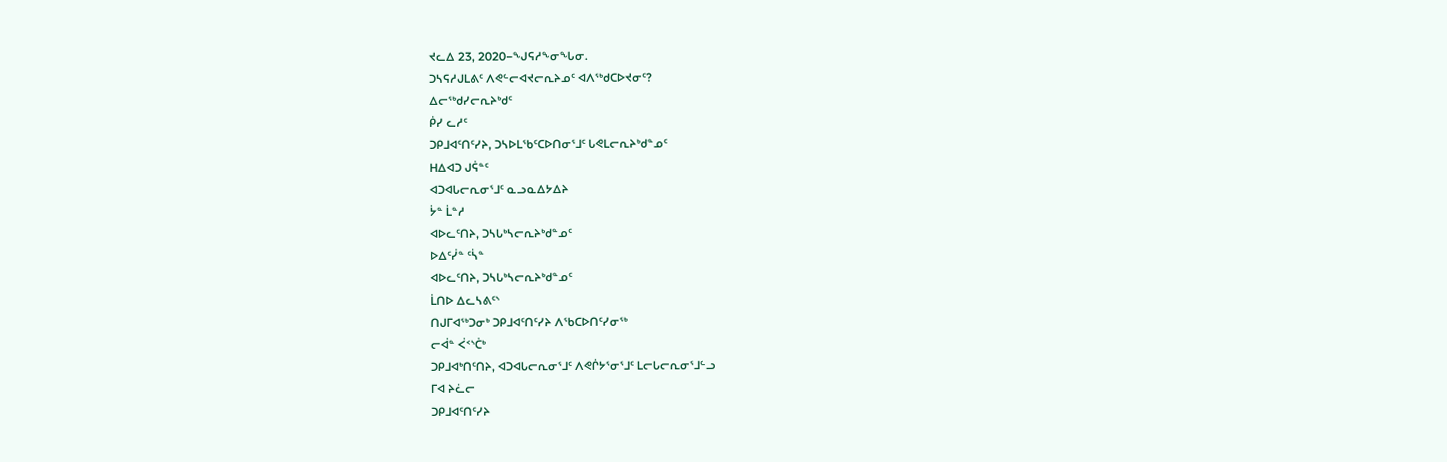ᔪᓚᐃ 23, 2020−ᖑᕋᓱᖕᓂᖓᓂ.
ᑐᓴᕋᓱᒍᒪᕕᑦ ᐱᕙᓪᓕᐊᔪᓕᕆᔨᓄᑦ ᐊᐱᖅᑯᑕᐅᔪᓂᑦ?
ᐃᓕᖅᑯᓯᓕᕆᔨᒃᑯᑦ
ᑮᓯ ᓚᓱᑦ
ᑐᑭᒧᐊᑦᑎᑦᓯᔨ, ᑐᓴᐅᒪᖃᑦᑕᐅᑎᓂᕐᒧᑦ ᒐᕙᒪᓕᕆᔨᒃᑯᓐᓄᑦ
ᕼᐃᐊᑐ ᒍᕌᓐᑦ
ᐊᑐᐊᒐᓕᕆᓂᕐᒧᑦ ᓇᓗᓇᐃᔭᐃᔨ
ᔮᓐ ᒫᓐᓱ
ᐊᐅᓚᑦᑎᔨ, ᑐᓴᒐᒃᓴᓕᕆᔨᒃᑯᓐᓄᑦ
ᐅᐃᑦᓰᓐ ᑦᓵᓐ
ᐊᐅᓚᑦᑎᔨ, ᑐᓴᒐᒃᓴᓕᕆᔨᒃᑯᓐᓄᑦ
ᒫᑎᐅ ᐃᓚᓴᕕᑦᔅ
ᑎᒍᒥᐊᖅᑐᓂᒃ ᑐᑭᒧᐊᑦᑎᑦᓯᔨ ᐱᖃᑕᐅᑎᑦᓯᓂᖅ
ᓕᐋᓐ ᐹᑉᔅᑖᒃ
ᑐᑭᒧᐊᒃᑎᑦᑎᔨ, ᐊᑐᐊᒐᓕᕆᓂᕐᒧᑦ ᐱᕙᒌᔭᕐᓂᕐᒧᑦ ᒪᓕᒐᓕᕆᓂᕐᒧᓪᓗ
ᒥᐊ ᔨᓛᓕ
ᑐᑭᒧᐊᑦᑎᑦᓯᔨ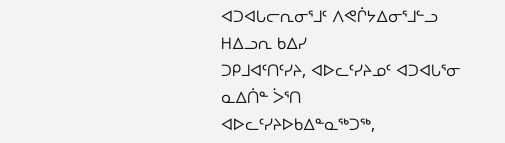ᐊᑐᐊᒐᓕᕆᓂᕐᒧᑦ ᐱᕙᒌᔭᐃᓂᕐᒧᓪᓗ
ᕼᐃᓗᕆ ᑲᐃᓯ
ᑐᑭᒧᐊᑦᑎᑦᓯᔨ, ᐊᐅᓚᑦᓯᔨᓄᑦ ᐊᑐᐊᒐᕐᓂ
ᓇᐃᑏᓐ ᐴᕐᑎ
ᐊᐅᓚᑦᓯᔨᐅᑲᐃᓐᓇᖅᑐᖅ,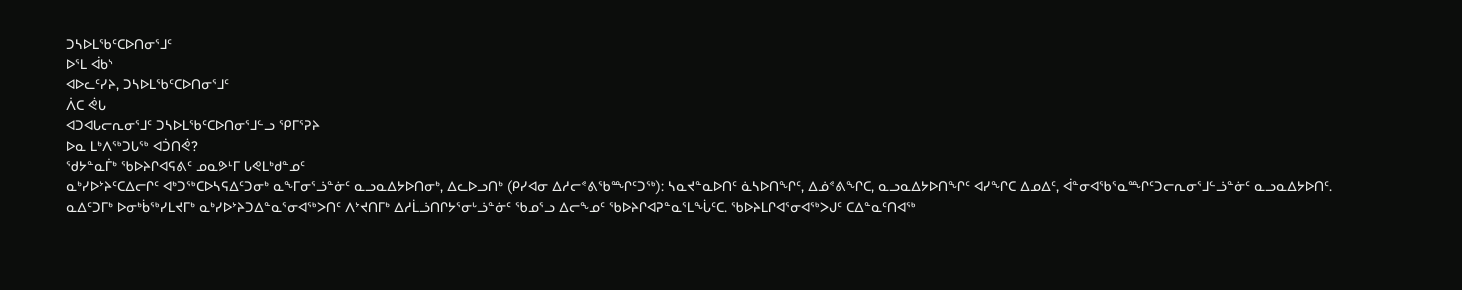ᑐᓴᐅᒪᖃᑦᑕᐅᑎᓂᕐᒧᑦ
ᐅᕐᒪ ᐋᑲᔅ
ᐊᐅᓚᑦᓯᔨ, ᑐᓴᐅᒪᖃᑦᑕᐅᑎᓂᕐᒧᑦ
ᐲᑕ ᕚᒐ
ᐊᑐᐊᒐᓕᕆᓂᕐᒧᑦ ᑐᓴᐅᒪᖃᑦᑕᐅᑎᓂᕐᒧᓪᓗ ᕿᒥᕐᕈᔨ
ᐅᓇ ᒪᒃᐱᖅᑐᒐᖅ ᐊᑑᑎᕚ?
ᖁᔭᓐᓇᒦᒃ ᖃᐅᔨᒋᐊᕋᕕᑦ ᓄᓇᕗᒻᒥ ᒐᕙᒪᒃᑯᓐᓄᑦ
ᓇᒃᓯᐅᔾᔨᑦᑕᐃᓕᒋᑦ ᐊᒃᑐᖅᑕᐅᓴᕋᐃᑦᑐᓂᒃ ᓇᖕᒥᓂᕐᓘᓐᓃᑦ ᓇᓗᓇᐃᔭᐅᑎᓂᒃ, ᐃᓚᐅᓗᑎᒃ (ᑭᓯᐊᓂ ᐃᓱᓕᕝᕕᖃᙱᑦᑐᖅ): ᓴᓇᔪᓐᓇᐅᑎᑦ ᓈᓴᐅᑎᖏᑦ, ᐃᓅᕝᕕᖏᑕ, ᓇᓗᓇᐃᔭᐅᑎᖏᑦ ᐊᓯᖏᑕ ᐃᓄᐃᑦ, ᐋᓐᓂᐊᖃᕐᓇᙱᑦᑐᓕᕆᓂᕐᒧᓪᓘᓐᓃᑦ ᓇᓗᓇᐃᔭᐅᑎᑦ. ᓇᐃᑦᑐᒥᒃ ᐅᓂᒃᑳᖅᓯᒪᔪᒥᒃ ᓇᒃᓯᐅᔾᔨᑐᐃᓐᓇᕐᓂᐊᖅᐳᑎᑦ ᐱᔾᔪᑎᒥᒃ ᐃᓱᒫᓘᑎᒋᔭᕐᓂᒡᓘᓐᓃᑦ ᖃᓄᕐᓗ ᐃᓕᖕᓄᑦ ᖃᐅᔨᒋᐊᕈᓐᓇᕐᒪᖔᑦᑕ. ᖃᐅᔨᒪᒋᐊᕐᓂᐊᖅᐳᒍᑦ ᑕᐃᓐᓇᑦᑎᐊᖅ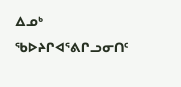ᐃᓄᒃ ᖃᐅᔨᒋᐊᕐᕕᒋᓗᓂᑎᑦ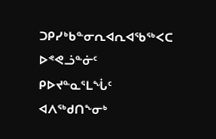ᑐᑭᓯᒃᑲᓐᓂᕆᐊᕆᐊᖃᖅᐸᑕ ᐅᕝᕙᓘᓐᓃᑦ ᑭᐅᔪᓐᓇᕐᒪᖔᑦ ᐊᐱᖅᑯᑎᖕᓂᒃ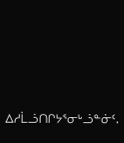ᐃᓱᒫᓘᑎᒋᔭᕐᓂᒡᓘᓐᓃᑦ.